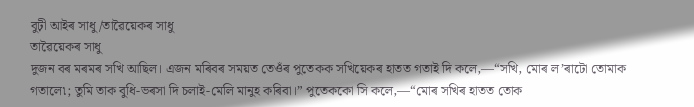বুঢ়ী আইৰ সাধু/তাৱৈয়েকৰ সাধু
তাৱৈয়েকৰ সাধু
দুজন বৰ মৰমৰ সখি আছিল। এজন মৰিবৰ সময়ত তেওঁৰ পুতেকক সখিয়েকৰ হাতত গতাই দি কলে,—“সখি, মোৰ ল’ৰাটো তোমাক গতালে৷; তুমি তাক বুধি-ভৰসা দি চলাই-মেলি মানুহ কৰিবা।” পুতেককো সি কলে,—“মোৰ সখিৰ হাতত তোক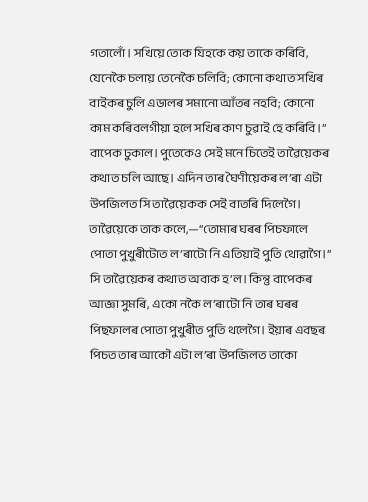গতালোঁ। সখিয়ে তোক যিহকে কয় তাকে কৰিবি, যেনেকৈ চলায় তেনেকৈ চলিবি; কোনো কথাত সখিৰ বাইকৰ চুলি এডালৰ সমানো আঁতৰ নহবি; কোনো কাম কৰিবলগীয়া হলে সখিৰ কাণ চুৱাই হে কৰিবি।”
বাপেক ঢুকাল। পুতেকেও সেই মনে চিতেই তাৱৈয়েকৰ কথাত চলি আছে। এদিন তাৰ ঘৈণীয়েকৰ ল’ৰা এটা উপজিলত সি তাৱৈয়েকক সেই বাতৰি দিলেগৈ। তাৱৈয়েকে তাক কলে,—“তোমাৰ ঘৰৰ পিচফালে পোতা পুখুৰীটোত ল’ৰাটো নি এতিয়াই পুতি থোৱাগৈ।” সি তাৱৈয়েকৰ কথাত অবাক হ’ল। কিন্তু বাপেকৰ আজ্ঞা সুমৰি, একো নকৈ ল’ৰাটো নি তাৰ ঘৰৰ পিছফালৰ পোতা পুখুৰীত পুতি থলেগৈ। ইয়াৰ এবছৰ পিচত তাৰ আকৌ এটা ল’ৰা উপজিলত তাকো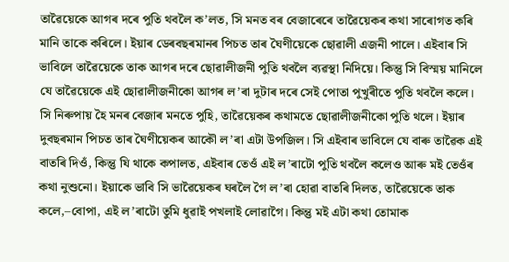তাৱৈয়েকে আগৰ দৰে পুতি থবলৈ ক’লত, সি মনত বৰ বেজাৰেৰে তাৱৈয়েকৰ কথা সাৰোগত কৰি মানি তাকে কৰিলে। ইয়াৰ ডেৰবছৰমানৰ পিচত তাৰ ঘৈণীয়েকে ছোৱালী এজনী পালে। এইবাৰ সি ভাবিলে তাৱৈয়েকে তাক আগৰ দৰে ছোৱালীজনী পুতি থবলৈ ব্যৱস্থা নিদিয়ে। কিন্তু সি বিস্ময় মানিলে যে তাৱৈয়েকে এই ছোৱালীজনীকো আগৰ ল’ৰা দুটাৰ দৰে সেই পোতা পুখুৰীতে পুতি থবলৈ কলে। সি নিৰুপায় হৈ মনৰ বেজাৰ মনতে পুহি, তাৱৈয়েকৰ কথামতে ছোৱালীজনীকো পুতি থলে। ইয়াৰ দুবছৰমান পিচত তাৰ ঘৈণীয়েকৰ আকৌ ল’ৰা এটা উপজিল। সি এইবাৰ ভাবিলে যে বাৰু তাৱৈক এই বাতৰি দিওঁ, কিন্তু যি থাকে কপালত, এইবাৰ তেওঁ এই ল’ৰাটো পুতি থবলৈ কলেও আৰু মই তেওঁৰ কথা নুশুনো। ইয়াকে ভাবি সি ভাৱৈয়েকৰ ঘৰলৈ গৈ ল’ৰা হোৱা বাতৰি দিলত, তাৱৈয়েকে তাক কলে,–বোপা, এই ল’ৰাটো তুমি ধুৱাই পখলাই লোৱাগৈ। কিন্তু মই এটা কথা তোমাক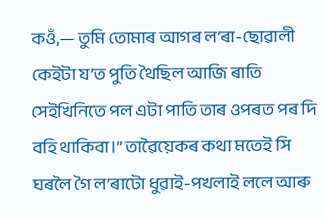কওঁ,— তুমি তোমাৰ আগৰ ল’ৰা-ছোৱালী কেইটা য’ত পুতি থৈছিল আজি ৰাতি সেইখিনিতে পল এটা পাতি তাৰ ওপৰত পৰ দি বহি থাকিবা।” তাৱৈয়েকৰ কথা মতেই সি ঘৰলৈ গৈ ল’ৰাটো ধুৱাই-পখলাই ললে আৰু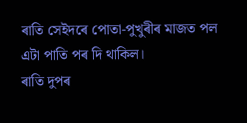ৰাতি সেইদৰে পোতা-পুখুৰীৰ মাজত পল এটা পাতি পৰ দি থাকিল।
ৰাতি দুপৰ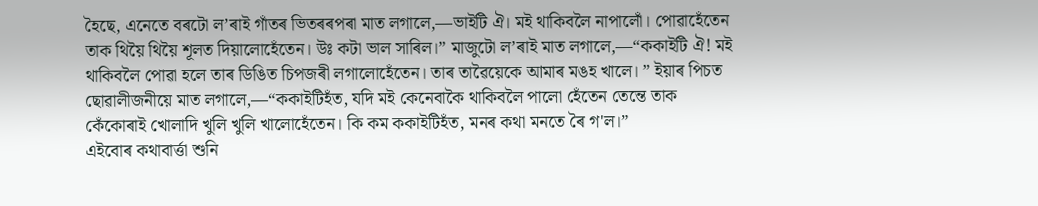হৈছে, এনেতে বৰটো ল’ৰাই গাঁতৰ ভিতৰৰপৰা মাত লগালে,—ভাইটি ঐ। মই থাকিবলৈ নাপালোঁ। পোৱাহেঁতেন তাক থিয়ৈ থিয়ৈ শূলত দিয়ালোহেঁতেন। উঃ কটা ভাল সাৰিল।” মাজুটো ল’ৰাই মাত লগালে,—“ককাইটি ঐ! মই থাকিবলৈ পোৱা হলে তাৰ ডিঙিত চিপজৰী লগালোহেঁতেন। তাৰ তাৱৈয়েকে আমাৰ মঙহ খালে। ” ইয়াৰ পিচত ছোৱালীজনীয়ে মাত লগালে,—“ককাইটিহঁত, যদি মই কেনেবাকৈ থাকিবলৈ পালো হেঁতেন তেন্তে তাক কেঁকোৰাই খোলাদি খুলি খুলি খালোহেঁতেন। কি কম ককাইটিহঁত, মনৰ কথা মনতে ৰৈ গ'ল।”
এইবোৰ কথাবাৰ্ত্তা শুনি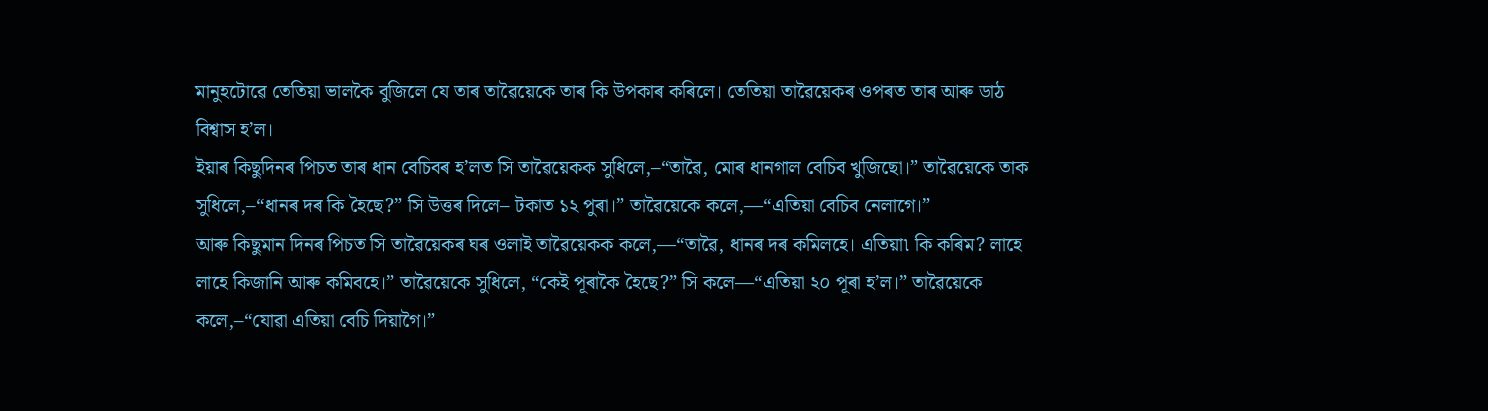মানুহটোৱে তেতিয়া ভালকৈ বুজিলে যে তাৰ তাৱৈয়েকে তাৰ কি উপকাৰ কৰিলে। তেতিয়া তাৱৈয়েকৰ ওপৰত তাৰ আৰু ডাঠ বিশ্বাস হ’ল।
ইয়াৰ কিছুদিনৰ পিচত তাৰ ধান বেচিবৰ হ’লত সি তাৱৈয়েকক সুধিলে,–“তাৱৈ, মোৰ ধানগাল বেচিব খুজিছো।” তাৱৈয়েকে তাক সুধিলে,–“ধানৰ দৰ কি হৈছে?” সি উত্তৰ দিলে– টকাত ১২ পুৰা।” তাৱৈয়েকে কলে,—“এতিয়া বেচিব নেলাগে।”
আৰু কিছুমান দিনৰ পিচত সি তাৱৈয়েকৰ ঘৰ ওলাই তাৱৈয়েকক কলে,—“তাৱৈ, ধানৰ দৰ কমিলহে। এতিয়া৷ কি কৰিম? লাহে লাহে কিজানি আৰু কমিবহে।” তাৱৈয়েকে সুধিলে, “কেই পূৰাকৈ হৈছে?” সি কলে—“এতিয়া ২০ পূৰা হ’ল।” তাৱৈয়েকে কলে,–“যোৱা এতিয়া বেচি দিয়াগৈ।”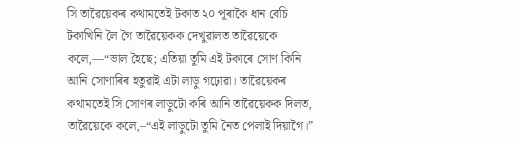সি তাৱৈয়েকৰ কথামতেই টকাত ২০ পূৰাকৈ ধান বেচি টকাখিনি লৈ গৈ তাৱৈয়েকক দেখুৱালত তাৱৈয়েকে কলে,—“ভাল হৈছে; এতিয়া তুমি এই টকাৰে সোণ কিনি আনি সোণাৰিৰ হতুৱাই এটা লাড়ু গঢ়োৱা। তাৱৈয়েকৰ কথামতেই সি সোণৰ লাড়ুটো কৰি আনি তাৱৈয়েকক দিলত, তাৱৈয়েকে কলে,–“এই লাড়ুটো তুমি নৈত পেলাই দিয়াগৈ।”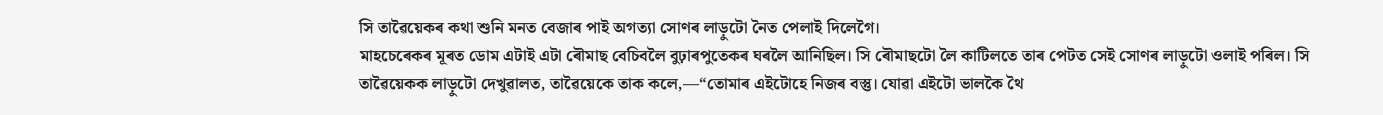সি তাৱৈয়েকৰ কথা শুনি মনত বেজাৰ পাই অগত্যা সোণৰ লাড়ুটো নৈত পেলাই দিলেগৈ।
মাহচেৰেকৰ মূৰত ডোম এটাই এটা ৰৌমাছ বেচিবলৈ বুঢ়াৰপুতেকৰ ঘৰলৈ আনিছিল। সি ৰৌমাছটো লৈ কাটিলতে তাৰ পেটত সেই সোণৰ লাড়ুটো ওলাই পৰিল। সি তাৱৈয়েকক লাড়ুটো দেখুৱালত, তাৱৈয়েকে তাক কলে,—“তোমাৰ এইটোহে নিজৰ বস্তু। যোৱা এইটো ভালকৈ থৈ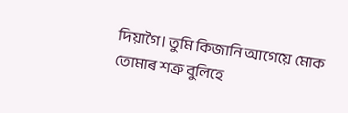দিয়াগৈ। তুমি কিজানি আগেয়ে মোক তোমাৰ শত্ৰু বুলিহে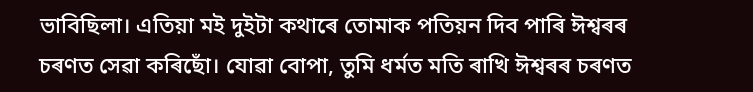ভাবিছিলা। এতিয়া মই দুইটা কথাৰে তোমাক পতিয়ন দিব পাৰি ঈশ্বৰৰ চৰণত সেৱা কৰিছোঁ। যোৱা বোপা, তুমি ধৰ্মত মতি ৰাখি ঈশ্বৰৰ চৰণত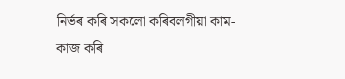নিৰ্ভৰ কৰি সকলো কৰিবলগীয়া কাম-কাজ কৰি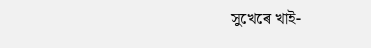সুখেৰে খাই-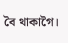বৈ থাকাগৈ।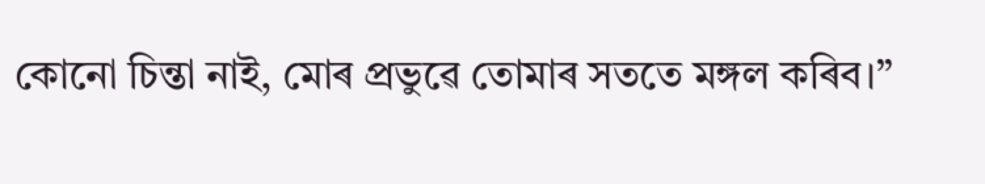কোনো চিন্তা নাই, মোৰ প্ৰভুৱে তোমাৰ সততে মঙ্গল কৰিব।”